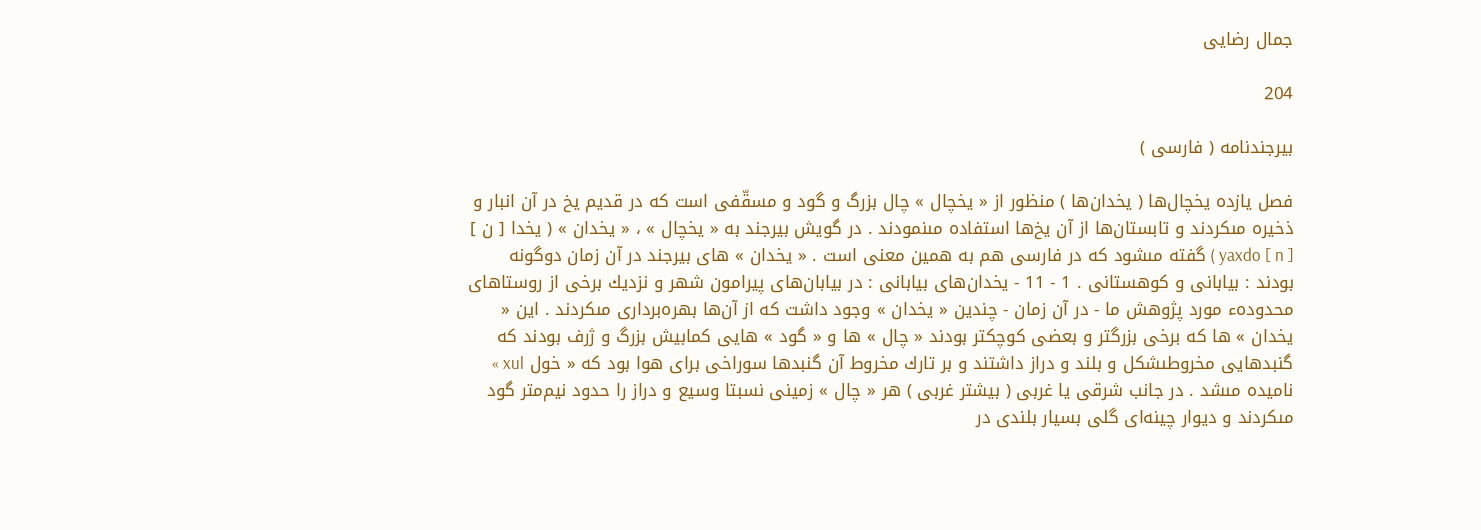جمال رضايى

204

بيرجندنامه ( فارسى )

فصل يازده يخچال‌ها ( يخدان‌ها ) منظور از « يخچال » چال بزرگ و گود و مسقّفى است كه در قديم يخ در آن انبار و ذخيره مىكردند و تابستان‌ها از آن يخ‌ها استفاده مىنمودند . در گويش بيرجند به « يخچال » ، « يخدان » ( يخدا [ ن ] yaxdo [ n ] ) گفته مىشود كه در فارسى هم به همين معنى است . « يخدان » هاى بيرجند در آن زمان دوگونه بودند : بيابانى و كوهستانى . 1 - 11 - يخدان‌هاى بيابانى : در بيابان‌هاى پيرامون شهر و نزديك برخى از روستاهاى محدودهء مورد پژوهش ما - در آن زمان - چندين « يخدان » وجود داشت كه از آن‌ها بهره‌بردارى مىكردند . اين « يخدان » ها كه برخى بزرگتر و بعضى كوچكتر بودند « چال » ها و « گود » هايى كمابيش بزرگ و ژرف بودند كه گنبدهايى مخروطىشكل و بلند و دراز داشتند و بر تارك مخروط آن گنبدها سوراخى براى هوا بود كه « خول xul » ناميده مىشد . در جانب شرقى يا غربى ( بيشتر غربى ) هر « چال » زمينى نسبتا وسيع و دراز را حدود نيم‌متر گود مىكردند و ديوار چينه‌اى گلى بسيار بلندى در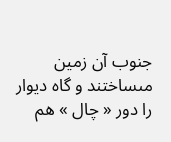جنوب آن زمين مىساختند و گاه ديوار را دور « چال » هم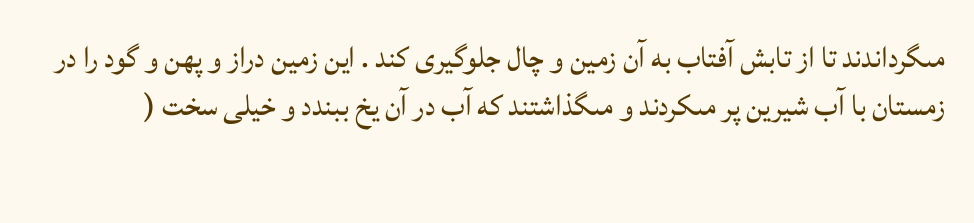مىگرداندند تا از تابش آفتاب به آن زمين و چال جلوگيرى كند . اين زمين دراز و پهن و گود را در زمستان با آب شيرين پر مىكردند و مىگذاشتند كه آب در آن يخ ببندد و خيلى سخت (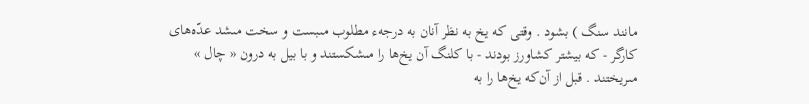مانند سنگ ) بشود . وقتى كه يخ به نظر آنان به درجهء مطلوب مىبست و سخت مىشد عدّه‌هاى كارگر - كه بيشتر كشاورز بودند - با كلنگ آن يخ‌ها را مىشكستند و با بيل به درون « چال » مىريختند . قبل از آن‌كه يخ‌ها را به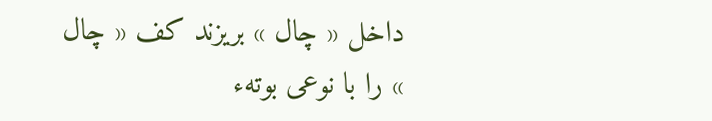داخل « چال » بريزند كف « چال » را با نوعى بوتهء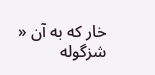خار كه به آن « شزگوله